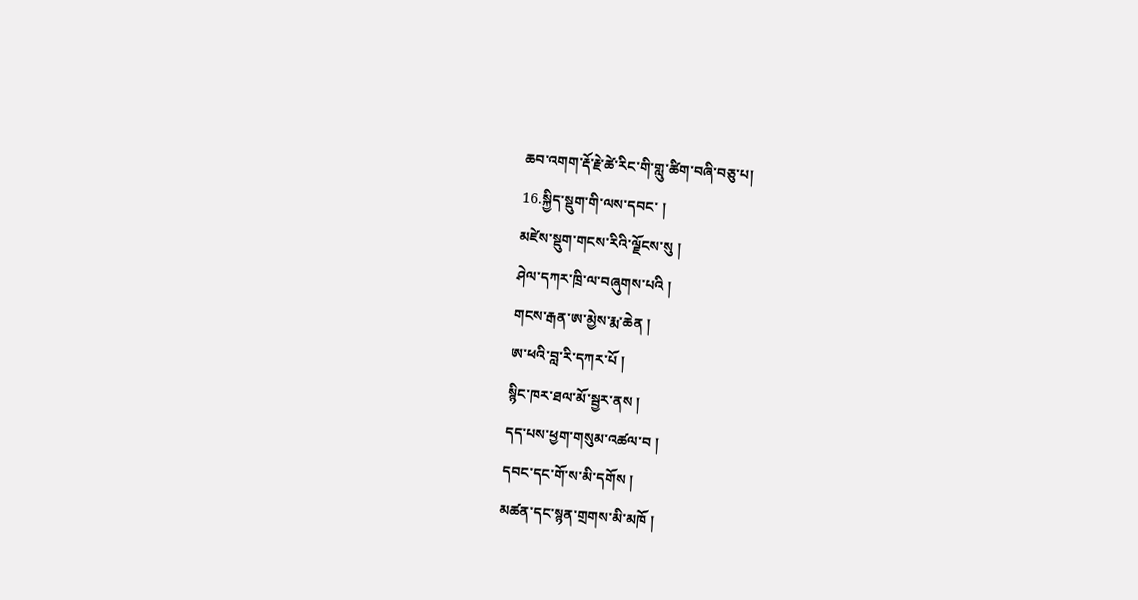ཆབ་འགག་རྡོ་རྗེ་ཚེ་རིང་གི་གླུ་ཚིག་བཞི་བཅུ་པ།
16.སྐྱིད་སྡུག་གི་ལས་དབང་ །
མཛེས་སྡུག་གངས་རིའི་ལྗོངས་སུ །
ཤེལ་དཀར་ཁྲི་ལ་བཞུགས་པའི །
གངས་རྒན་ཨ་མྱེས་རྨ་ཆེན །
ཨ་ཕའི་བླ་རི་དཀར་པོ །
སྙིང་ཁར་ཐལ་མོ་སྦྱར་ནས །
དད་པས་ཕྱག་གསུམ་འཚལ་བ །
དབང་དང་གོ་ས་མི་དགོས །
མཚན་དང་སྙན་གྲགས་མི་མཁོ །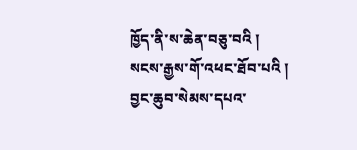ཁྱོད་ནི་ས་ཆེན་བཅུ་བའི །
སངས་རྒྱས་གོ་འཕང་ཐོབ་པའི །
བྱང་ཆུབ་སེམས་དཔའ་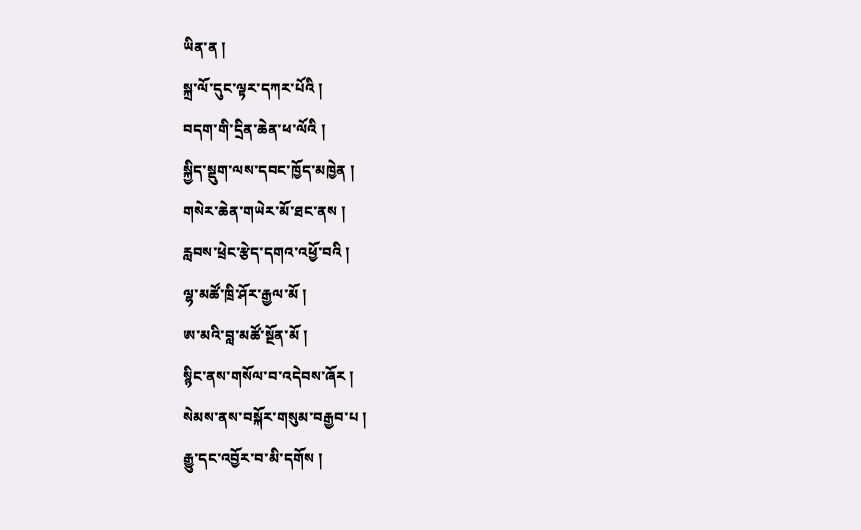ཡིན་ན །
སྐྲ་ལོ་དུང་ལྟར་དཀར་པོའི །
བདག་གི་དྲིན་ཆེན་ཕ་ལོའི །
སྐྱིད་སྡུག་ལས་དབང་ཁྱོད་མཁྱེན །
གསེར་ཆེན་གཡེར་མོ་ཐང་ནས །
རླབས་ཕྲེང་རྩེད་དགའ་འཕྱོ་བའི །
ལྷ་མཚོ་ཁྲི་ཤོར་རྒྱལ་མོ །
ཨ་མའི་བླ་མཚོ་སྔོན་མོ །
སྙིང་ནས་གསོལ་བ་འདེབས་ཞོར །
སེམས་ནས་བསྐོར་གསུམ་བརྒྱབ་པ །
རྒྱུ་དང་འབྱོར་བ་མི་དགོས །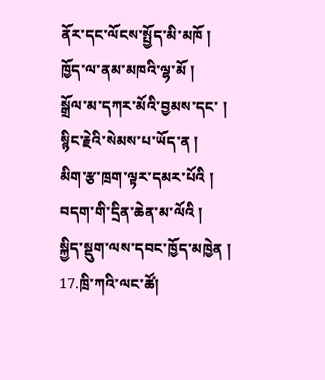ནོར་དང་ལོངས་སྤྱོད་མི་མཁོ །
ཁྱོད་ལ་ནམ་མཁའི་ལྷ་མོ །
སྒྲོལ་མ་དཀར་མོའི་བྱམས་དང་ །
སྙིང་རྗེའི་སེམས་པ་ཡོད་ན །
མིག་རྩ་ཁྲག་ལྟར་དམར་པོའི །
བདག་གི་དྲིན་ཆེན་མ་ལོའི །
སྐྱིད་སྡུག་ལས་དབང་ཁྱོད་མཁྱེན །
17.ཁྲི་ཀའི་ལང་ཚོ།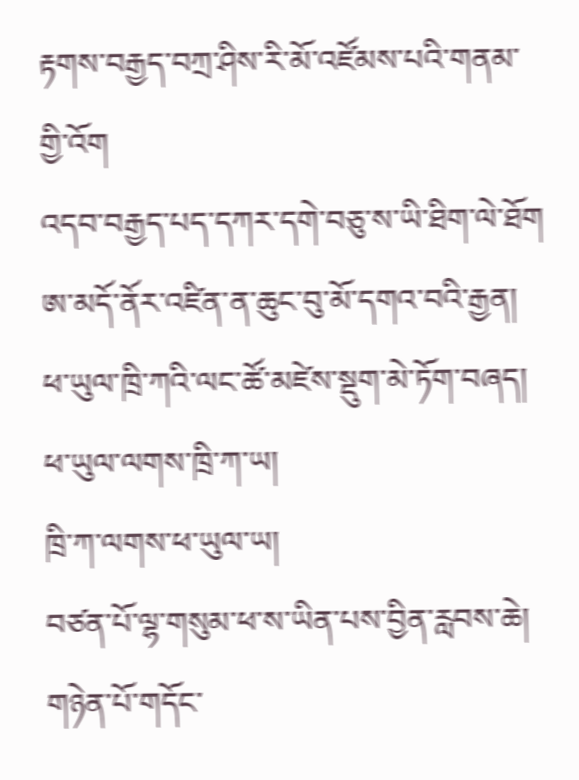རྟགས་བརྒྱད་བཀྲ་ཤིས་རི་མོ་འཛོམས་པའི་གནམ་གྱི་འོག
འདབ་བརྒྱད་པད་དཀར་དགེ་བཅུ་ས་ཡི་ཐིག་ལེ་ཐོག
ཨ་མདོ་ནོར་འཛིན་ན་ཆུང་བུ་མོ་དགའ་བའི་རྒྱན།
ཕ་ཡུལ་ཁྲི་ཀའི་ལང་ཚོ་མཛེས་སྡུག་མེ་ཏོག་བཞད།
ཕ་ཡུལ་ལགས་ཁྲི་ཀ་ཡ།
ཁྲི་ཀ་ལགས་ཕ་ཡུལ་ཡ།
བཙན་པོ་ལྷ་གསུམ་ཕ་ས་ཡིན་པས་བྱིན་རླབས་ཆེ།
གཉེན་པོ་གདོང་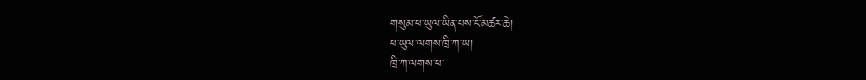གསུམ་ཕ་ཡུལ་ཡིན་པས་ངོ་མཚར་ཆེ།
ཕ་ཡུལ་ལགས་ཁྲི་ཀ་ཡ།
ཁྲི་ཀ་ལགས་ཕ་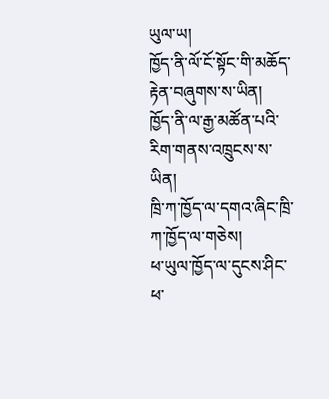ཡུལ་ཡ།
ཁྱོད་ནི་ལོ་ངོ་སྟོང་གི་མཆོད་རྟེན་བཞུགས་ས་ཡིན།
ཁྱོད་ནི་ལ་རྒྱ་མཚོན་པའི་རིག་གནས་འཁྲུངས་ས་ཡིན།
ཁྲི་ཀ་ཁྱོད་ལ་དགའ་ཞིང་ཁྲི་ཀ་ཁྱོད་ལ་གཅེས།
ཕ་ཡུལ་ཁྱོད་ལ་དུངས་ཤིང་ཕ་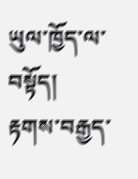ཡུལ་ཁྱོད་ལ་བསྟོད།
རྟགས་བརྒྱད་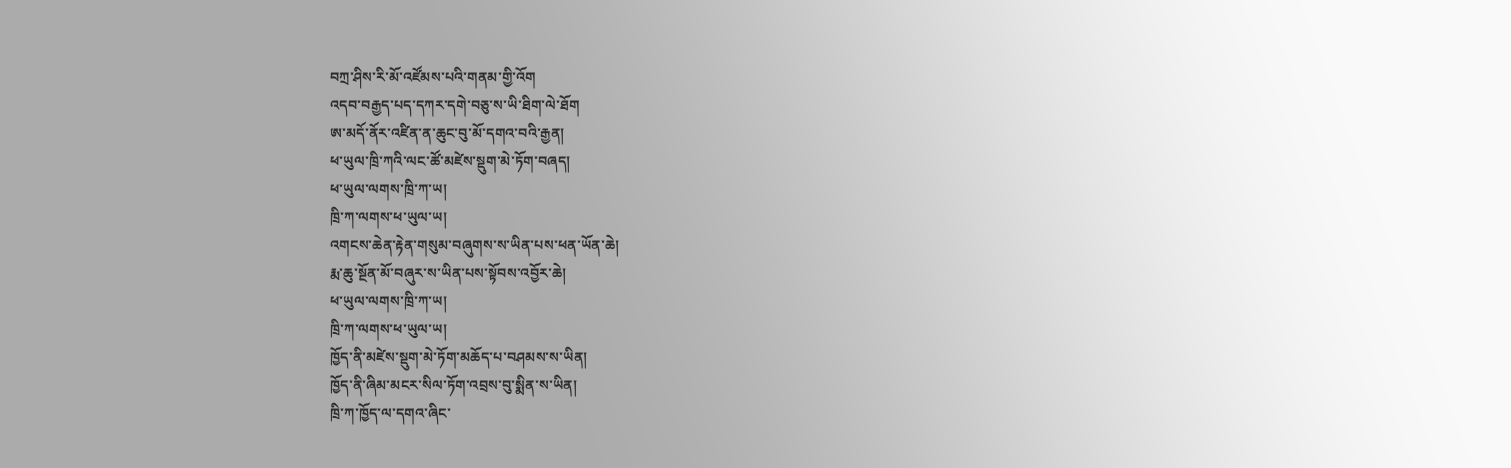བཀྲ་ཤིས་རི་མོ་འཛོམས་པའི་གནམ་གྱི་འོག
འདབ་བརྒྱད་པད་དཀར་དགེ་བཅུ་ས་ཡི་ཐིག་ལེ་ཐོག
ཨ་མདོ་ནོར་འཛིན་ན་ཆུང་བུ་མོ་དགའ་བའི་རྒྱན།
ཕ་ཡུལ་ཁྲི་ཀའི་ལང་ཚོ་མཛེས་སྡུག་མེ་ཏོག་བཞད།
ཕ་ཡུལ་ལགས་ཁྲི་ཀ་ཡ།
ཁྲི་ཀ་ལགས་ཕ་ཡུལ་ཡ།
འགངས་ཆེན་རྟེན་གསུམ་བཞུགས་ས་ཡིན་པས་ཕན་ཡོན་ཆེ།
རྨ་ཆུ་སྔོན་མོ་བཞུར་ས་ཡིན་པས་སྟོབས་འབྱོར་ཆེ།
ཕ་ཡུལ་ལགས་ཁྲི་ཀ་ཡ།
ཁྲི་ཀ་ལགས་ཕ་ཡུལ་ཡ།
ཁྱོད་ནི་མཛེས་སྡུག་མེ་ཏོག་མཆོད་པ་བཤམས་ས་ཡིན།
ཁྱོད་ནི་ཞིམ་མངར་སིལ་ཏོག་འབྲས་བུ་སྨིན་ས་ཡིན།
ཁྲི་ཀ་ཁྱོད་ལ་དགའ་ཞིང་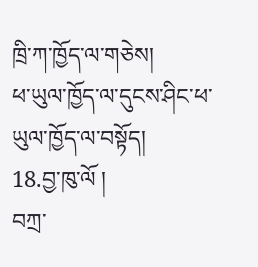ཁྲི་ཀ་ཁྱོད་ལ་གཅེས།
ཕ་ཡུལ་ཁྱོད་ལ་དུངས་ཤིང་ཕ་ཡུལ་ཁྱོད་ལ་བསྟོད།
18.བྱ་ཁུ་ལོ །
བཀྲ་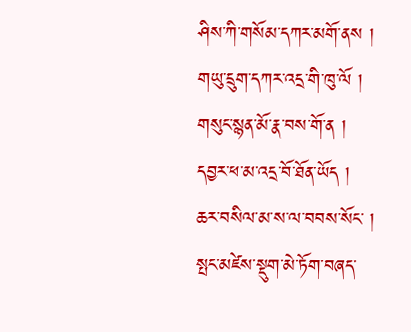ཤིས་ཀི་གསོམ་དཀར་མགོ་ནས །
གཡུ་དྲུག་དཀར་འདྲ་གི་ཁུ་ལོ །
གསུང་སྙན་མོ་རྣ་བས་གོ་ན །
དབྱར་ཕ་མ་འདྲ་བོ་ཐོན་ཡོད །
ཆར་བསིལ་མ་ས་ལ་བབས་སོང་ །
སྤང་མཛེས་སྡུག་མེ་ཏོག་བཞད་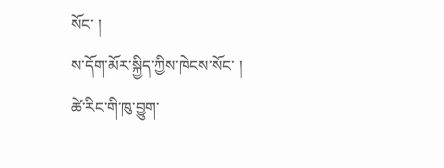སོང་ །
ས་དོག་མོར་སྐྱིད་ཀྱིས་ཁེངས་སོང་ །
ཚེ་རིང་གི་ཁུ་བྱུག་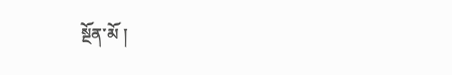སྔོན་མོ །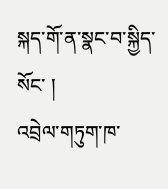སྐད་གོ་ན་སྣང་བ་སྐྱིད་སོང་ །
འབྲེལ་གཏུག་ཁ་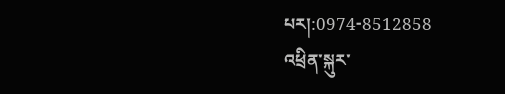པར།:0974-8512858
འཕྲིན་སྐུར་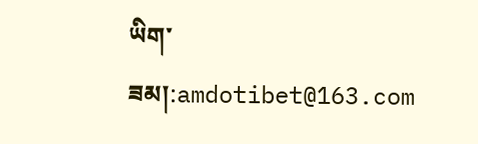ཡིག་ཟམ།:amdotibet@163.com